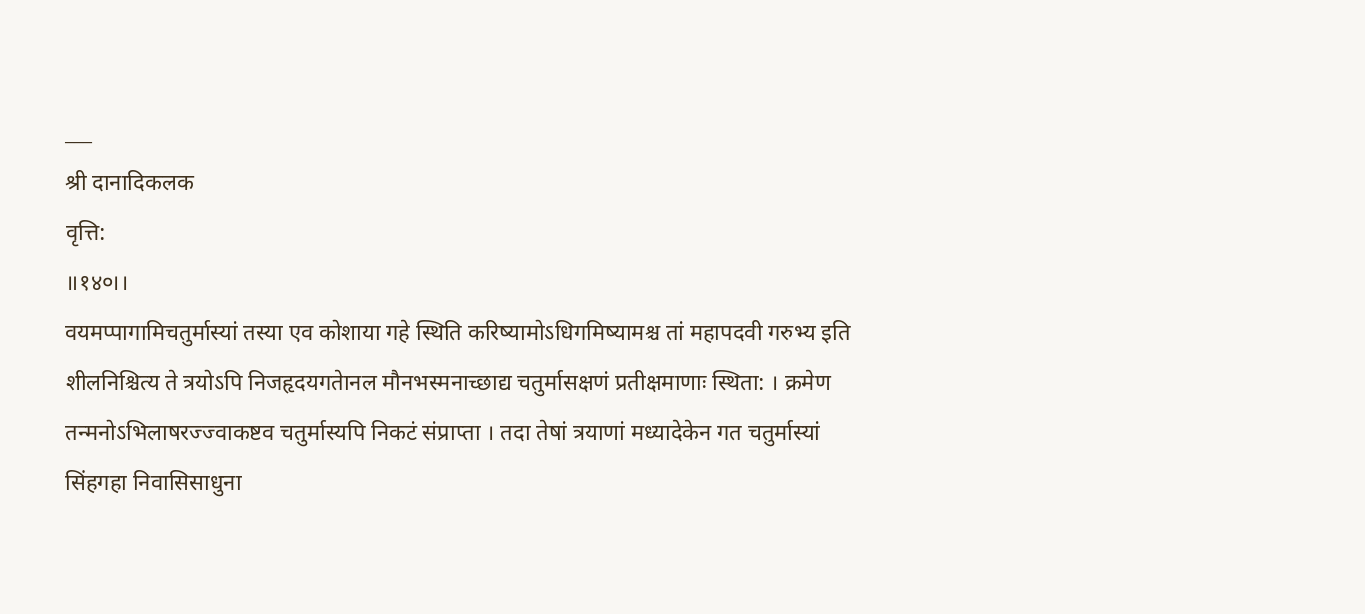___
श्री दानादिकलक
वृत्ति:
॥१४०।।
वयमप्पागामिचतुर्मास्यां तस्या एव कोशाया गहे स्थिति करिष्यामोऽधिगमिष्यामश्च तां महापदवी गरुभ्य इति शीलनिश्चित्य ते त्रयोऽपि निजहृदयगतेानल मौनभस्मनाच्छाद्य चतुर्मासक्षणं प्रतीक्षमाणाः स्थिता: । क्रमेण तन्मनोऽभिलाषरज्ज्वाकष्टव चतुर्मास्यपि निकटं संप्राप्ता । तदा तेषां त्रयाणां मध्यादेकेन गत चतुर्मास्यां सिंहगहा निवासिसाधुना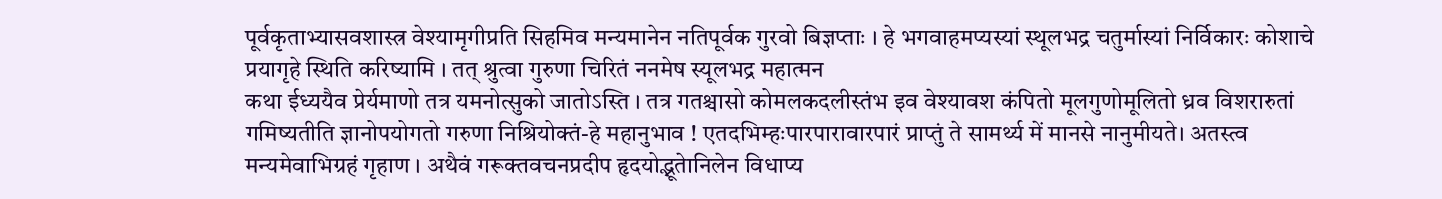पूर्वकृताभ्यासवशास्त्र वेश्यामृगीप्रति सिहमिव मन्यमानेन नतिपूर्वक गुरवो बिज्ञप्ताः । हे भगवाहमप्यस्यां स्थूलभद्र चतुर्मास्यां निर्विकारः कोशाचे प्रयागृहे स्थिति करिष्यामि । तत् श्रुत्वा गुरुणा चिरितं ननमेष स्यूलभद्र महात्मन
कथा ईध्ययैव प्रेर्यमाणो तत्र यमनोत्सुको जातोऽस्ति । तत्र गतश्चासो कोमलकदलीस्तंभ इव वेश्यावश कंपितो मूलगुणोमूलितो ध्रव विशरारुतां गमिष्यतीति ज्ञानोपयोगतो गरुणा निश्रियोक्तं-हे महानुभाव ! एतदभिम्हःपारपारावारपारं प्राप्तुं ते सामर्थ्य में मानसे नानुमीयते। अतस्त्व मन्यमेवाभिग्रहं गृहाण । अथैवं गरूक्तवचनप्रदीप हृदयोद्भूतेानिलेन विधाप्य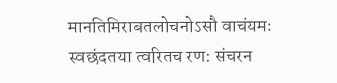मानतिमिराबतलोचनोऽसौ वाचंयमः स्वछंदतया त्वरितच रण: संचरन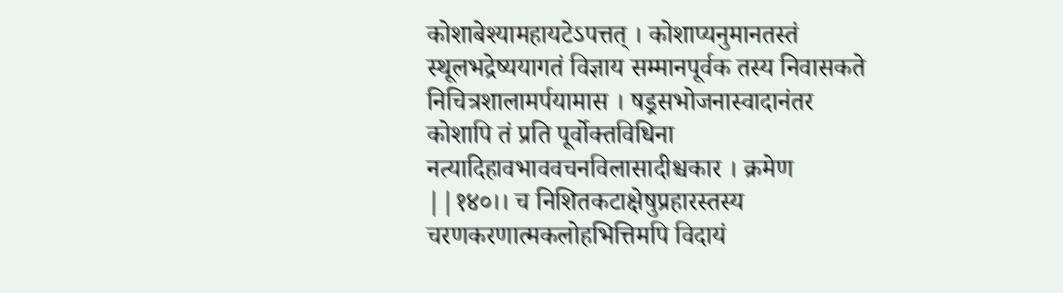कोशाबेश्यामहायटेऽपत्तत् । कोशाप्यनुमानतस्तं स्थूलभद्रेष्ययागतं विज्ञाय सम्मानपूर्वक तस्य निवासकते निचित्रशालामर्पयामास । षड्रसभोजनास्वादानंतर कोशापि तं प्रति पूर्वोक्तविधिना नत्यादिहावभाववचनविलासादीश्चकार । क्रमेण
||१४०।। च निशितकटाक्षेषुप्रहारस्तस्य चरणकरणात्मकलोहभित्तिमपि विदायं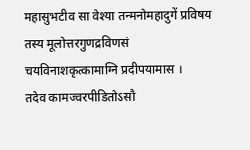महासुभटीव सा वेश्या तन्मनोमहादुगें प्रविषय तस्य मूलोत्तरगुणद्रविणसं चयविनाशकृत्कामाग्नि प्रदीपयामास ।
तदेव कामज्वरपीडितोऽसौ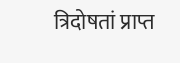त्रिदोषतां प्राप्त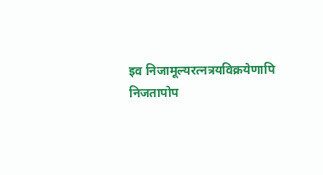इव निजामूल्यरत्नत्रयविक्रयेणापि निजतापोप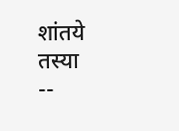शांतये तस्या
--